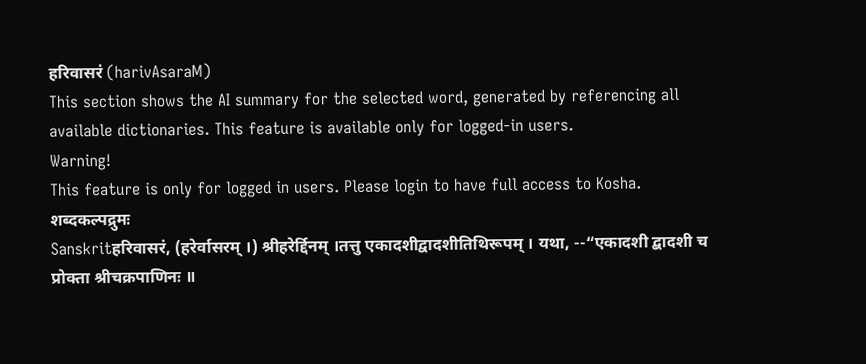हरिवासरं (harivAsaraM)
This section shows the AI summary for the selected word, generated by referencing all available dictionaries. This feature is available only for logged-in users.
Warning!
This feature is only for logged in users. Please login to have full access to Kosha.
शब्दकल्पद्रुमः
Sanskritहरिवासरं, (हरेर्वासरम् ।) श्रीहरेर्द्दिनम् ।तत्तु एकादशीद्वादशीतिथिरूपम् । यथा, --“एकादशी द्बादशी च प्रोक्ता श्रीचक्रपाणिनः ॥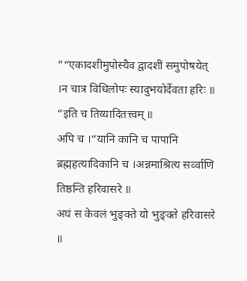”“एकादशीमुपोस्यैव द्वादशीं समुपोषयेत् ।न चात्र विधिलोपः स्यादुभयोर्देवता हरिः ॥
”इति च तिय्यादितत्त्वम् ॥
अपि च ।“यानि कानि च पापानि ब्रह्महत्यादिकानि च ।अन्नमाश्रित्य सर्व्वाणि तिष्ठन्ति हरिवासरे ॥
अघं स केवलं भुङ्क्ते यो भुङ्क्ते हरिवासरे ॥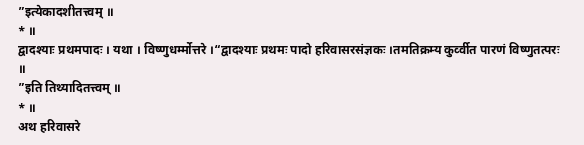”इत्येकादशीतत्त्वम् ॥
* ॥
द्वादश्याः प्रथमपादः । यथा । विष्णुधर्म्मोत्तरे ।“द्वादश्याः प्रथमः पादो हरिवासरसंज्ञकः ।तमतिक्रम्य कुर्व्वीत पारणं विष्णुतत्परः ॥
”इति तिथ्यादितत्त्वम् ॥
* ॥
अथ हरिवासरे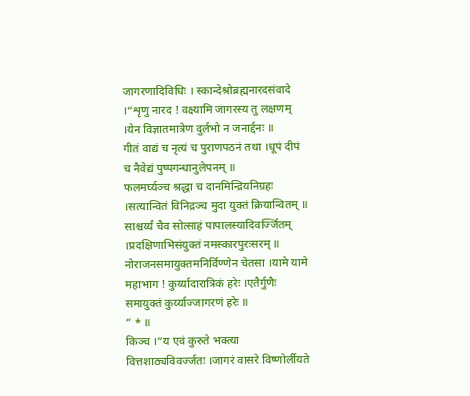जागरणादिविधिः । स्कान्देश्रोब्रह्मनारदसंवादे ।“शृणु नारद ! वक्ष्यामि जागरस्य तु लक्षणम् ।येन विज्ञातमात्रेण दुर्लभो न जनार्द्दनः ॥
गीतं वाद्यं च नृत्यं च पुराणपठनं तथा ।धूपं दीपं च नैवेद्यं पुष्पगन्धानुलेपनम् ॥
फलमर्घ्यञ्च श्रद्धा च दानमिन्द्रियनिग्रहः ।सत्यान्वितं विनिद्रञ्च मुदा युक्तं क्रियान्वितम् ॥
साश्चर्य्यं चैव सोत्साहं पापालस्यादिवर्ज्जितम् ।प्रदक्षिणाभिसंयुक्तं नमस्कारपुरःसरम् ॥
नोराजनसमायुक्तमनिर्विण्णेन चेतसा ।यामे यामे महाभाग ! कुर्य्यादारात्रिकं हरेः ।एतैर्गुणैः समायुक्तं कुर्य्याज्जागरणं हरेः ॥
” * ॥
किञ्च ।“य एवं कुरुते भक्त्या वित्तशाठ्यविवर्ज्जतः ।जागरं वासरे विष्णोर्लीयते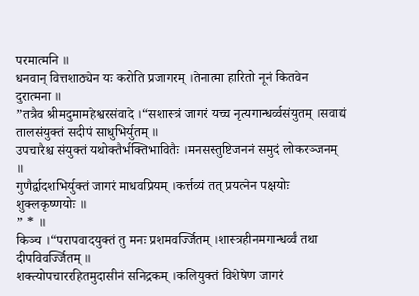परमात्मनि ॥
धनवान् वित्तशाठ्येन यः करोति प्रजागरम् ।तेनात्मा हारितो नूनं कितवेन दुरात्मना ॥
”तत्रैव श्रीमदुमामहेश्वरसंवादे ।“सशास्त्रं जागरं यच्च नृत्यगान्धर्व्वसंयुतम् ।सवाद्यं तालसंयुक्तं सदीपं साधुभिर्युतम् ॥
उपचारैश्च संयुक्तं यथोक्तैर्भक्तिभावितैः ।मनसस्तुष्टिजननं समुदं लोकरञ्जनम् ॥
गुणैर्द्वादशभिर्युक्तं जागरं माधवप्रियम् ।कर्त्तव्यं तत् प्रयत्नेन पक्षयोः शुक्लकृष्णयोः ॥
” * ॥
किञ्च ।“परापवादयुक्तं तु मनः प्रशमवर्ज्जितम् ।शास्त्रहीनमगान्धर्व्वं तथा दीपविवर्ज्जितम् ॥
शक्त्योपचाररहितमुदासीनं सनिद्रकम् ।कलियुक्तं विशेषेण जागरं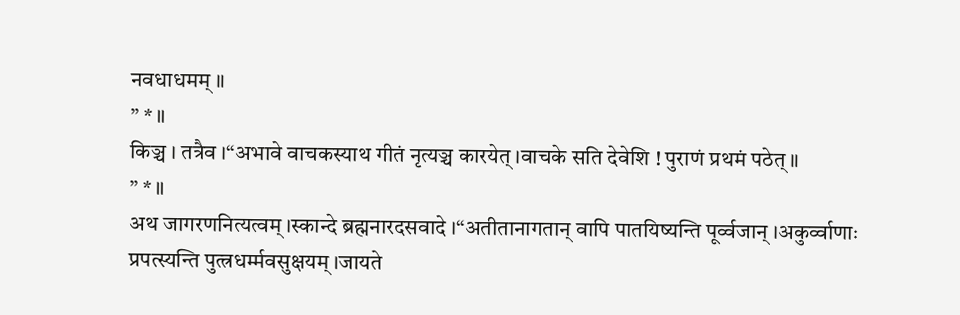नवधाधमम् ॥
” * ॥
किञ्च । तत्रैव ।“अभावे वाचकस्याथ गीतं नृत्यञ्च कारयेत् ।वाचके सति देवेशि ! पुराणं प्रथमं पठेत् ॥
” * ॥
अथ जागरणनित्यत्वम् ।स्कान्दे ब्रह्मनारदसवादे ।“अतीतानागतान् वापि पातयिष्यन्ति पूर्व्वजान् ।अकुर्व्वाणाः प्रपत्स्यन्ति पुत्त्रधर्म्मवसुक्षयम् ।जायते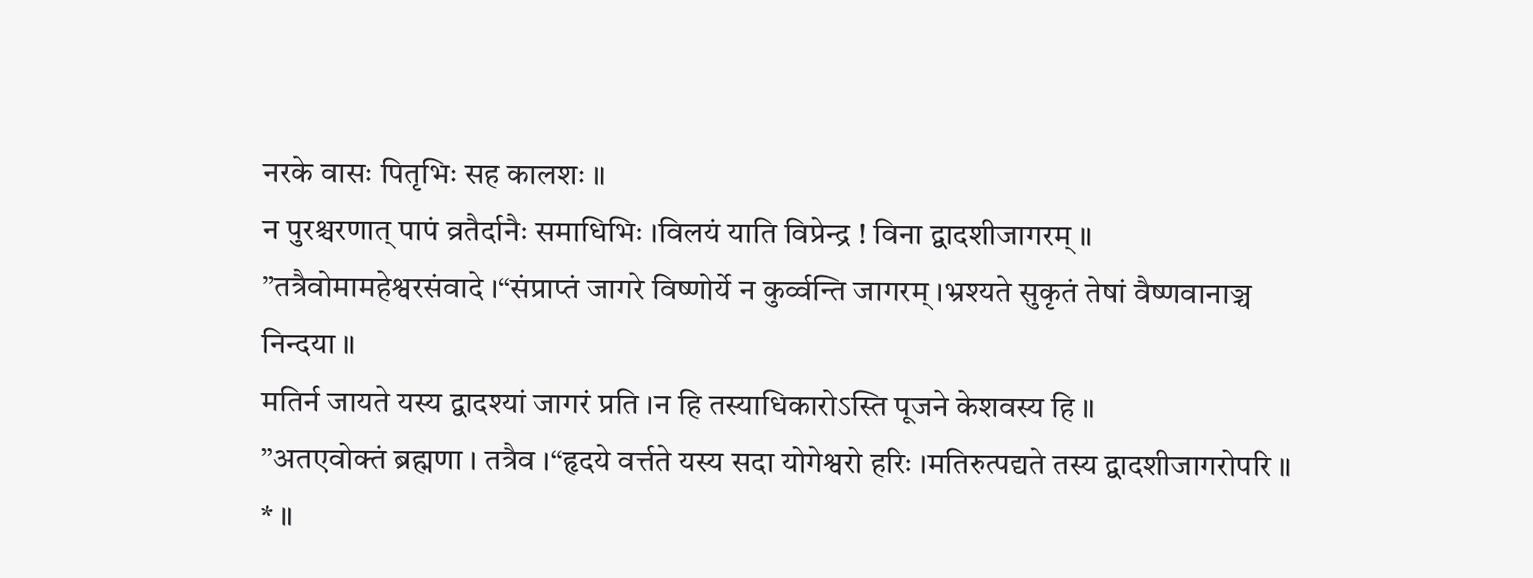नरके वासः पितृभिः सह कालशः ॥
न पुरश्चरणात् पापं व्रतैर्दानैः समाधिभिः ।विलयं याति विप्रेन्द्र ! विना द्वादशीजागरम् ॥
”तत्रैवोमामहेश्वरसंवादे ।“संप्राप्तं जागरे विष्णोर्ये न कुर्व्वन्ति जागरम् ।भ्रश्यते सुकृतं तेषां वैष्णवानाञ्च निन्दया ॥
मतिर्न जायते यस्य द्वादश्यां जागरं प्रति ।न हि तस्याधिकारोऽस्ति पूजने केशवस्य हि ॥
”अतएवोक्तं ब्रह्मणा । तत्रैव ।“हृदये वर्त्तते यस्य सदा योगेश्वरो हरिः ।मतिरुत्पद्यते तस्य द्वादशीजागरोपरि ॥
* ॥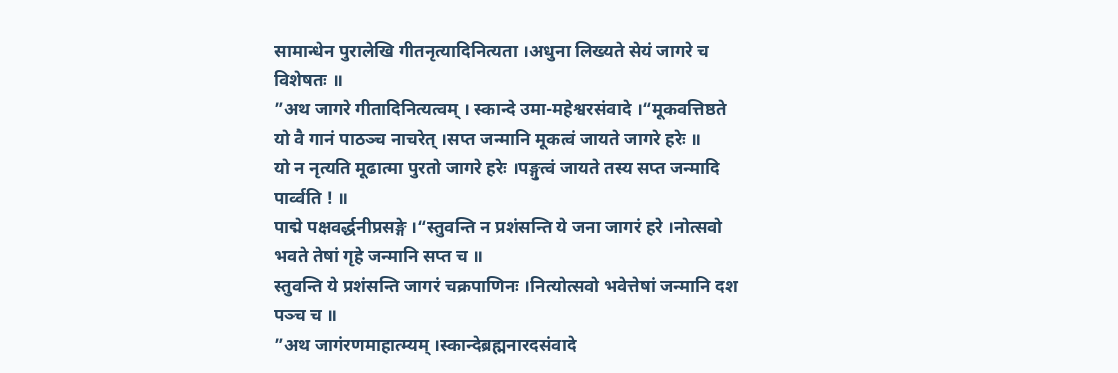सामान्धेन पुरालेखि गीतनृत्यादिनित्यता ।अधुना लिख्यते सेयं जागरे च विशेषतः ॥
”अथ जागरे गीतादिनित्यत्वम् । स्कान्दे उमा-महेश्वरसंवादे ।“मूकवत्तिष्ठते यो वै गानं पाठञ्च नाचरेत् ।सप्त जन्मानि मूकत्वं जायते जागरे हरेः ॥
यो न नृत्यति मूढात्मा पुरतो जागरे हरेः ।पङ्गुत्वं जायते तस्य सप्त जन्मादि पार्व्वति ! ॥
पाद्मे पक्षवर्द्धनीप्रसङ्गे ।“स्तुवन्ति न प्रशंसन्ति ये जना जागरं हरे ।नोत्सवो भवते तेषां गृहे जन्मानि सप्त च ॥
स्तुवन्ति ये प्रशंसन्ति जागरं चक्रपाणिनः ।नित्योत्सवो भवेत्तेषां जन्मानि दश पञ्च च ॥
”अथ जागंरणमाहात्म्यम् ।स्कान्देब्रह्मनारदसंवादे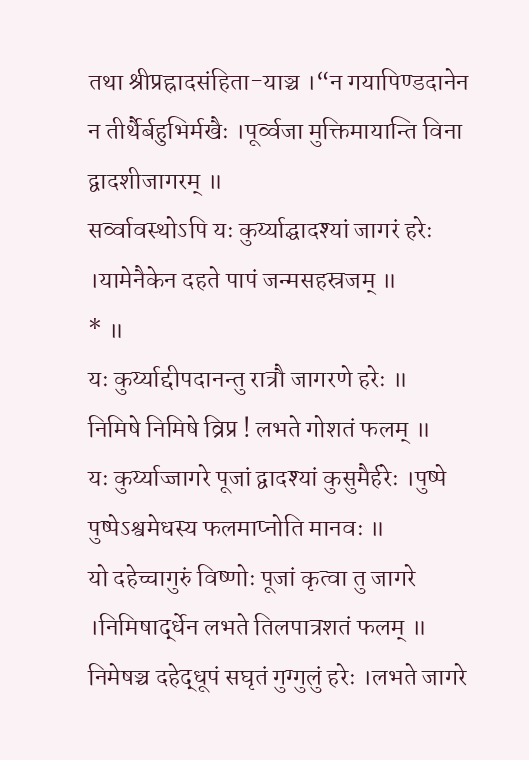तथा श्रीप्रह्रादसंहिता-याञ्च ।“न गयापिण्डदानेन न तीर्थैर्बहुभिर्मखैः ।पूर्व्वजा मुक्तिमायान्ति विना द्वादशीजागरम् ॥
सर्व्वावस्थोऽपि यः कुर्य्याद्घादश्यां जागरं हरेः ।यामेनैकेन दहते पापं जन्मसहस्रजम् ॥
* ॥
यः कुर्य्याद्दीपदानन्तु रात्रौ जागरणे हरेः ॥
निमिषे निमिषे व्रिप्र ! लभते गोशतं फलम् ॥
यः कुर्य्याज्जागरे पूजां द्वादश्यां कुसुमैर्हरेः ।पुष्पे पुष्पेऽश्वमेधस्य फलमाप्नोति मानवः ॥
यो दहेच्चागुरुं विष्णोः पूजां कृत्वा तु जागरे ।निमिषार्द्धेन लभते तिलपात्रशतं फलम् ॥
निमेषञ्च दहेद्धूपं सघृतं गुग्गुलुं हरेः ।लभते जागरे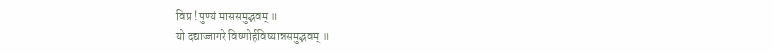विप्र ! पुण्यं माससमुद्भवम् ॥
यो दद्याज्जागरे विष्णोर्हविष्यान्नसमुद्भवम् ॥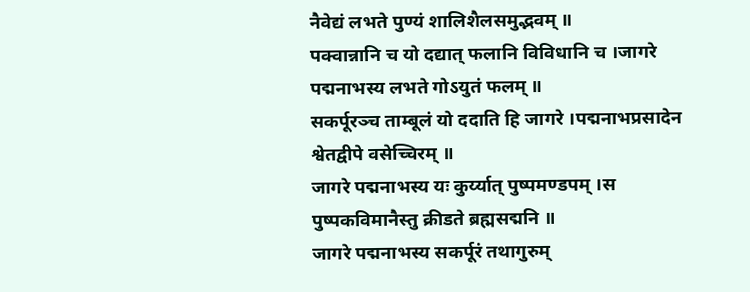नैवेद्यं लभते पुण्यं शालिशैलसमुद्भवम् ॥
पक्वान्नानि च यो दद्यात् फलानि विविधानि च ।जागरे पद्मनाभस्य लभते गोऽयुतं फलम् ॥
सकर्पूरञ्च ताम्बूलं यो ददाति हि जागरे ।पद्मनाभप्रसादेन श्वेतद्वीपे वसेच्चिरम् ॥
जागरे पद्मनाभस्य यः कुर्य्यात् पुष्पमण्डपम् ।स पुष्पकविमानैस्तु क्रीडते ब्रह्मसद्मनि ॥
जागरे पद्मनाभस्य सकर्पूरं तथागुरुम्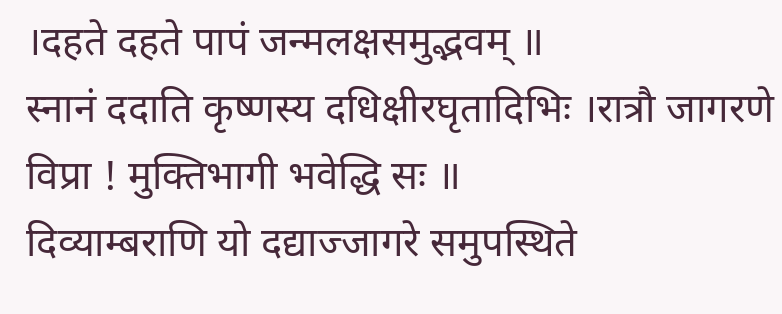।दहते दहते पापं जन्मलक्षसमुद्भवम् ॥
स्नानं ददाति कृष्णस्य दधिक्षीरघृतादिभिः ।रात्रौ जागरणे विप्रा ! मुक्तिभागी भवेद्धि सः ॥
दिव्याम्बराणि यो दद्याज्जागरे समुपस्थिते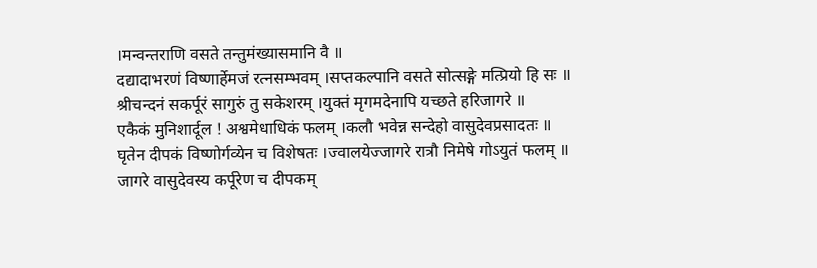।मन्वन्तराणि वसते तन्तुमंख्यासमानि वै ॥
दद्यादाभरणं विष्णार्हेमजं रत्नसम्भवम् ।सप्तकल्पानि वसते सोत्सङ्गे मत्प्रियो हि सः ॥
श्रीचन्दनं सकर्पूरं सागुरुं तु सकेशरम् ।युक्तं मृगमदेनापि यच्छते हरिजागरे ॥
एकैकं मुनिशार्दूल ! अश्वमेधाधिकं फलम् ।कलौ भवेन्न सन्देहो वासुदेवप्रसादतः ॥
घृतेन दीपकं विष्णोर्गव्येन च विशेषतः ।ज्वालयेज्जागरे रात्रौ निमेषे गोऽयुतं फलम् ॥
जागरे वासुदेवस्य कर्पूरेण च दीपकम्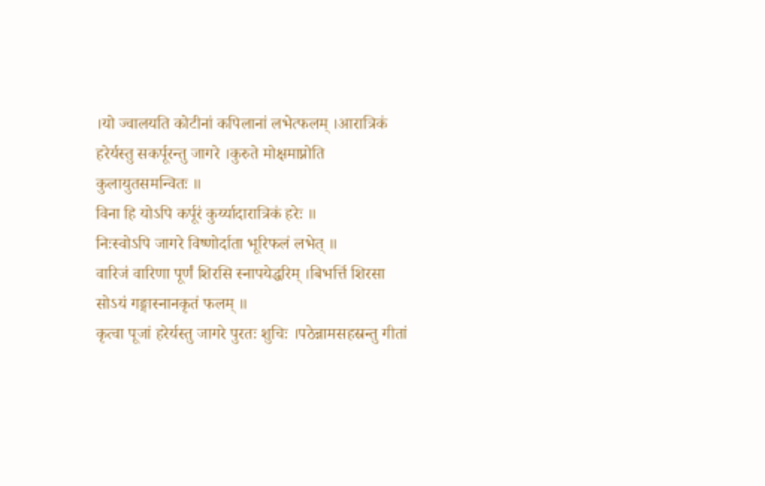।यो ज्वालयति कोटीनां कपिलानां लभेत्फलम् ।आरात्रिकं हरेर्यस्तु सकर्पूरन्तु जागरे ।कुरुते मोक्षमाप्नोति कुलायुतसमन्वितः ॥
विना हि योऽपि कर्पूरं कुर्य्यादारात्रिकं हरेः ॥
निःस्वोऽपि जागरे विष्णोर्दाता भूरिफलं लभेत् ॥
वारिजं वारिणा पूर्णं शिरसि स्नापयेद्धरिम् ।बिभर्त्ति शिरसा सोऽयं गङ्गास्नानकृतं फलम् ॥
कृत्वा पूजां हरेर्यस्तु जागरे पुरतः शुचिः ।पठेन्नामसहस्रन्तु गीतां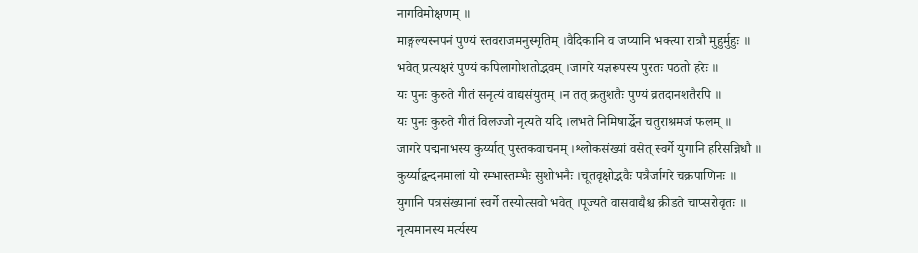नागविमोक्षणम् ॥
माङ्गल्यस्नपनं पुण्यं स्तवराजमनुस्मृतिम् ।वैदिकानि व जप्यानि भक्त्या रात्रौ मुहुर्मुहुः ॥
भवेत् प्रत्यक्षरं पुण्यं कपिलागोशतोद्भवम् ।जागरे यज्ञरूपस्य पुरतः पठतो हरेः ॥
यः पुनः कुरुते गीतं सनृत्यं वाद्यसंयुतम् ।न तत् क्रतुशतैः पुण्यं व्रतदानशतैरपि ॥
यः पुनः कुरुते गीतं विलज्जो नृत्यते यदि ।लभते निमिषार्द्धेन चतुराश्रमजं फलम् ॥
जागरे पद्मनाभस्य कुर्य्यात् पुस्तकवाचनम् ।श्लोकसंख्यां वसेत् स्वर्गे युगानि हरिसन्निधौ ॥
कुर्य्याद्वन्दनमालां यो रम्भास्तम्भैः सुशोभनैः ।चूतवृक्षोद्भवैः पत्रैर्जागरे चक्रपाणिनः ॥
युगानि पत्रसंख्यानां स्वर्गे तस्योत्सवो भवेत् ।पूज्यते वासवाद्यैश्च क्रीडते चाप्सरोवृतः ॥
नृत्यमानस्य मर्त्यस्य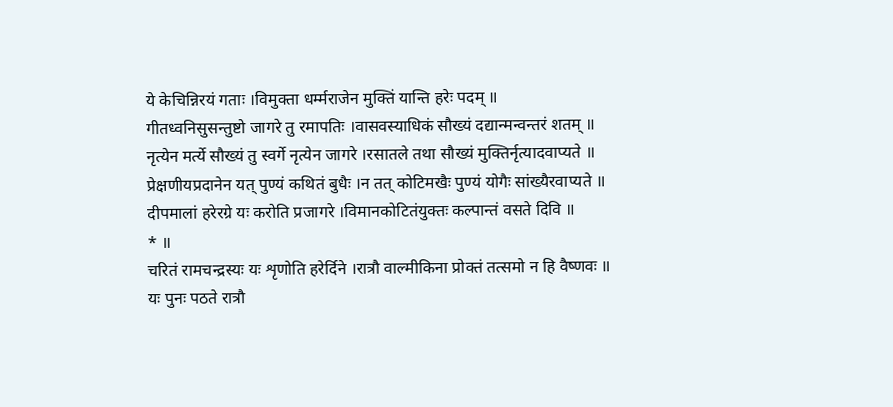ये केचिन्निरयं गताः ।विमुक्ता धर्म्मराजेन मुक्तिं यान्ति हरेः पदम् ॥
गीतध्वनिसुसन्तुष्टो जागरे तु रमापतिः ।वासवस्याधिकं सौख्यं दद्यान्मन्वन्तरं शतम् ॥
नृत्येन मर्त्ये सौख्यं तु स्वर्गे नृत्येन जागरे ।रसातले तथा सौख्यं मुक्तिर्नृत्यादवाप्यते ॥
प्रेक्षणीयप्रदानेन यत् पुण्यं कथितं बुधैः ।न तत् कोटिमखैः पुण्यं योगैः सांख्यैरवाप्यते ॥
दीपमालां हरेरग्रे यः करोति प्रजागरे ।विमानकोटितंयुक्तः कल्पान्तं वसते दिवि ॥
* ॥
चरितं रामचन्द्रस्यः यः शृणोति हरेर्दिने ।रात्रौ वाल्मीकिना प्रोक्तं तत्समो न हि वैष्णवः ॥
यः पुनः पठते रात्रौ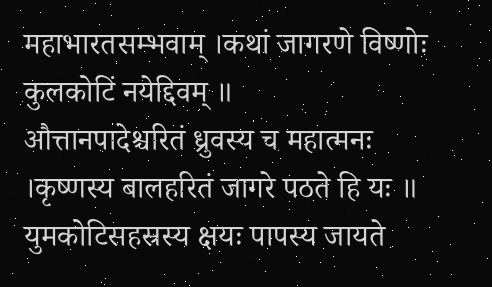महाभारतसम्भवाम् ।कथां जागरणे विष्णोः कुलकोटिं नयेद्दिवम् ॥
औत्तानपादेश्चरितं ध्रुवस्य च महात्मनः ।कृष्णस्य बालहरितं जागरे पठते हि यः ॥
युमकोटिसहस्रस्य क्षयः पापस्य जायते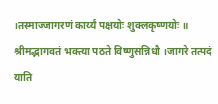।तस्माज्जागरणं कार्य्यं पक्षयोः शुक्लकृष्णयोः ॥
श्रीमद्भागवतं भक्त्या पठते विष्णुसन्निधौ ।जागरे तत्पदं याति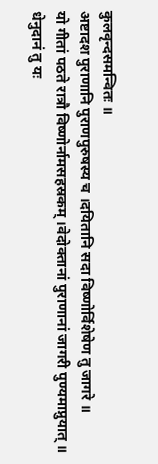कुलवृन्दसमन्वितः ॥
अष्टादश पुराणानि पुराणपुरुषस्य च ।दयितानि सदा विष्णोर्विशेषेण तु जागरे ॥
यो गीतां पठते रात्रौ विष्णोर्नामसहस्रकम् ।वेदोक्तानां पुराणानां जागरी पुण्यमाप्नुयात् ॥
धेनुदानं तु यः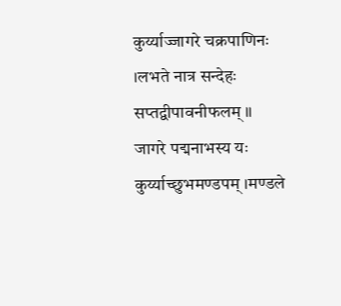कुर्य्याज्जागरे चक्रपाणिनः ।लभते नात्र सन्देहः सप्तद्वीपावनीफलम् ॥
जागरे पद्मनाभस्य यः कुर्य्याच्छुभमण्डपम् ।मण्डले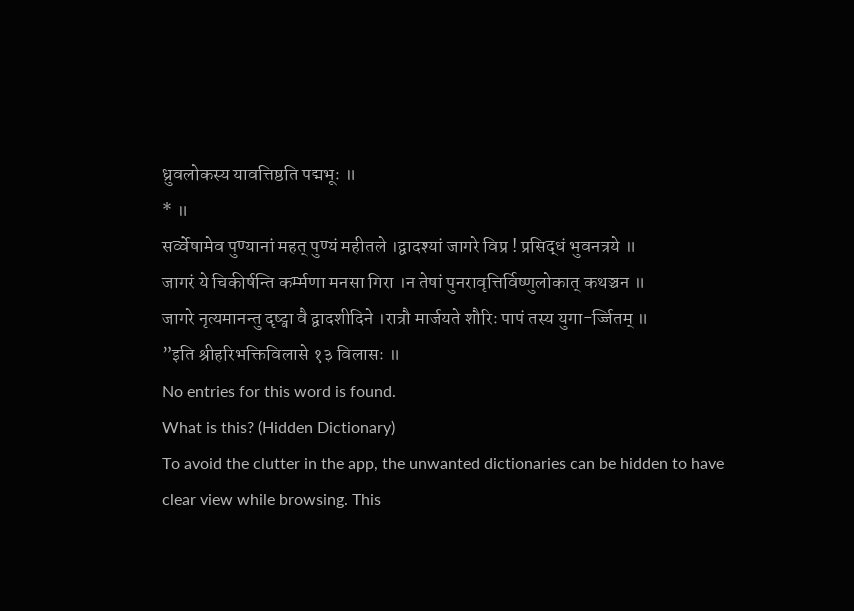ध्रुवलोकस्य यावत्तिष्ठति पद्मभूः ॥
* ॥
सर्व्वेषामेव पुण्यानां महत् पुण्यं महीतले ।द्वादश्यां जागरे विप्र ! प्रसिद्धं भुवनत्रये ॥
जागरं ये चिकीर्षन्ति कर्म्मणा मनसा गिरा ।न तेषां पुनरावृत्तिर्विष्णुलोकात् कथञ्चन ॥
जागरे नृत्यमानन्तु दृष्ट्वा वै द्वादशीदिने ।रात्रौ मार्जयते शौरिः पापं तस्य युगा-र्ज्जितम् ॥
”इति श्रीहरिभक्तिविलासे १३ विलासः ॥
No entries for this word is found.
What is this? (Hidden Dictionary)
To avoid the clutter in the app, the unwanted dictionaries can be hidden to have clear view while browsing. This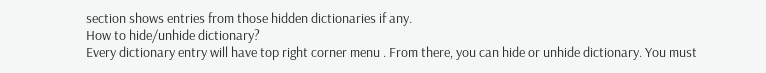section shows entries from those hidden dictionaries if any.
How to hide/unhide dictionary?
Every dictionary entry will have top right corner menu . From there, you can hide or unhide dictionary. You must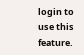login to use this feature.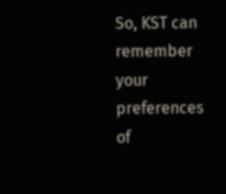So, KST can remember your preferences of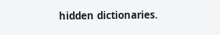hidden dictionaries.